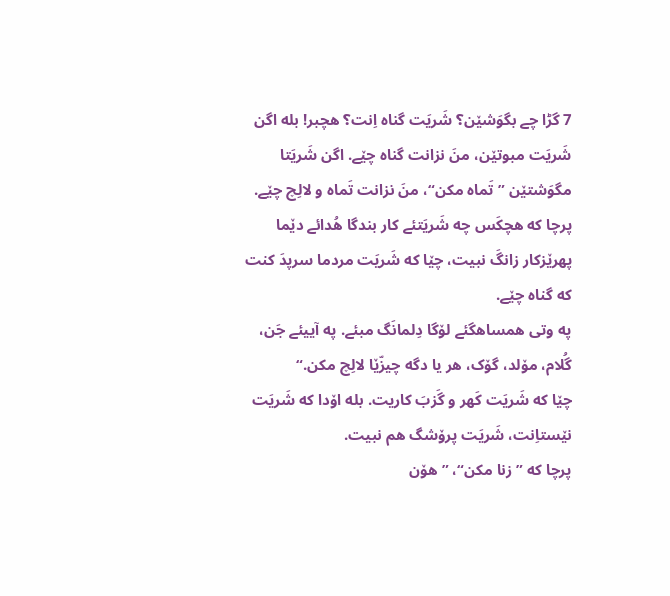7 گڑا چے بگوَشێن؟ شَریَت گناه اِنت؟ هچبر! بله اگن شَریَت مبوتێن، منَ نزانت گناه چێے. اگن شَریَتا مگوَشتێن ”تَماه مکن“، منَ نزانت تَماه و لالِچ چێے.
پرچا که هچکَس چه شَریَتئے کار بندگا هُدائے دێما پهرێزکار زانگَ نبیت، چێا که شَریَت مردما سرپدَ کنت که گناه چێے.
په وتی همساهگئے لۆگا دِلمانَگ مبئے. په آییئے جَن، گُلام، مۆلد، گۆک، هر یا دگه چیزّێا لالِچ مکن.“
چێا که شَریَت کَهر و گَزبَ کاریت. بله اۆدا که شَریَت نێستاِنت، شَریَت پرۆشگ هم نبیت.
پرچا که ”زنا مکن“، ”هۆن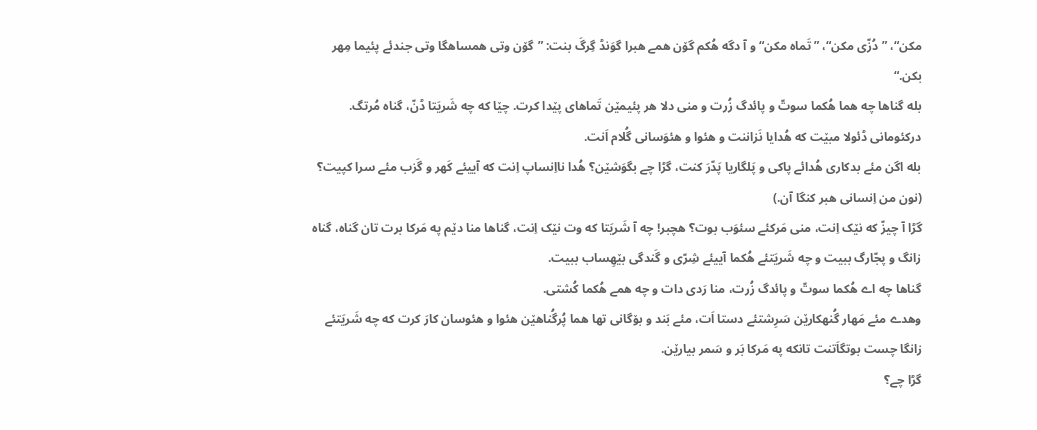مکن“، ”دُزّی مکن“، ”تَماه مکن“ و آ دگه هُکم گۆن همے هبرا گوَنڈ گِرگَ بنت: ”گۆن وتی همساهگا وتی جندئے پئیما مِهر بکن.“
بله گناها چه هما هُکما سوتّ و پائدگ زُرت و منی دلا هر پئیمێن تَماهای پێدا کرت. چێا که چه شَریَتا ڈنّ، گناه مُرتگ.
درکئومانی ڈئولا مبێت که هُدایا نَزاننت و هئوا و هئوَسانی گُلام اَنت.
بله اگن مئے بدکاری هُدائے پاکی و پَلگاریا پَدّرَ کنت، گڑا چے بگوَشێن؟ هُدا نااِنساپ اِنت که آییئے کَهر و گَزب مئے سرا کپیت؟ (نون من اِنسانی هبر کنگا آن.)
گڑا آ چیزّ که نێک اِنت، منی مَرکئے سئوَب بوت؟ هچبر! چه آ شَریَتا که وت نێک اِنت، گناها منا دێم په مَرکا برت تان گناه، گناه زانگ و پجّارگ ببیت و چه شَریَتئے هُکما آییئے شِرّی و گَندگی بێهِساب ببیت.
گناها چه اے هُکما سوتّ و پائدگ زُرت، منا رَدی دات و چه همے هُکما کُشتی.
وهدے مئے مَهار گُنهکارێن سَرِشتئے دستا اَت، مئے بَند و بۆگانی تها هما پُرگُناهێن هئوا و هئوسان کارَ کرت که چه شَریَتئے زانگا چست بوتگاَتنت تانکه په مَرکا بَر و سَمر بیارێن.
گڑا چے؟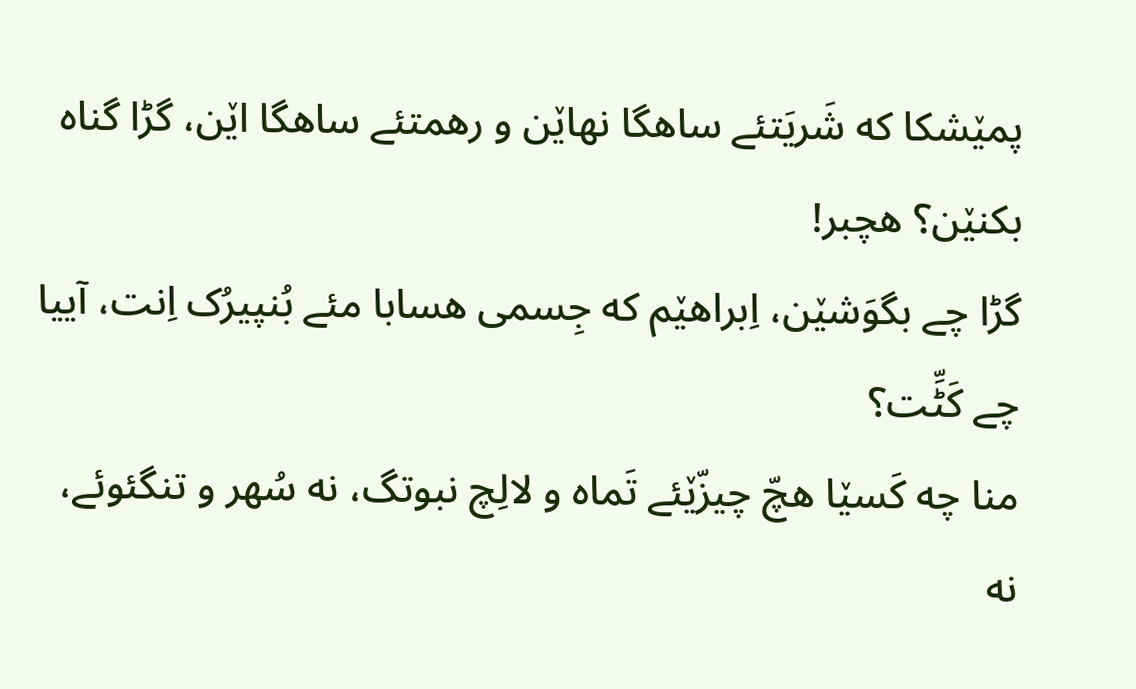پمێشکا که شَریَتئے ساهگا نهاێن و رهمتئے ساهگا اێن، گڑا گناه بکنێن؟ هچبر!
گڑا چے بگوَشێن، اِبراهێم که جِسمی هسابا مئے بُنپیرُک اِنت، آییا چے کَٹِّت؟
منا چه کَسێا هچّ چیزّێئے تَماه و لالِچ نبوتگ، نه سُهر و تنگئوئے، نه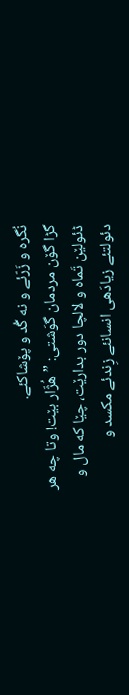نُگره و زَرّئے و نه گُد و پۆشاکئے.
گڑا گۆن مردمان گوَشتی: ”هُژّار بێت! وتا چه هر ڈئولێن تَماه و لالچا دور بدارێت، چێا که مال و دئولتئے زیادَهی انسانئے زِندئے مکسد و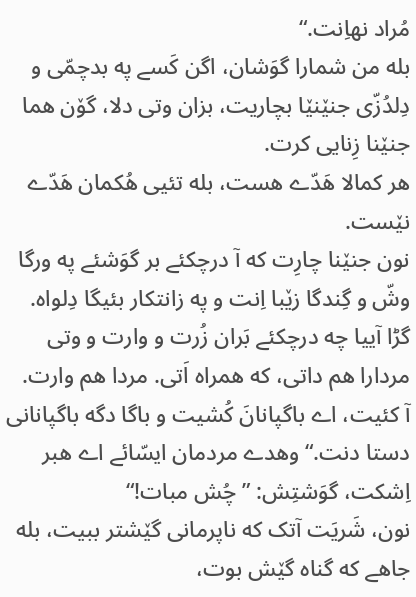مُراد نهاِنت.“
بله من شمارا گوَشان، اگن کَسے په بدچمّی و دِلدُزّی جنێنێا بچاریت، بزان وتی دلا، گۆن هما جنێنا زِنایی کرت.
هر کمالا هَدّے هست، بله تئیی هُکمان هَدّے نێست.
نون جنێنا چارِت که آ درچکئے بر گوَشئے په ورگا وشّ و گِندگا زێبا اِنت و په زانتکار بئیگا دِلواه. گڑا آییا چه درچکئے بَران زُرت و وارت و وتی مردارا هم داتی، که همراه اَتی. مردا هم وارت.
آ کئیت، اے باگپانانَ کُشیت و باگا دگه باگپانانی دستا دنت.“ وهدے مردمان ایسّائے اے هبر اِشکت، گوَشتِش: ”چُش مبات!“
نون، شَریَت آتک که ناپرمانی گێشتر ببیت، بله جاهے که گناه گێش بوت،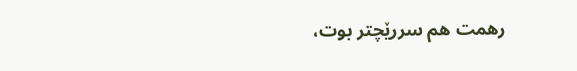رهمت هم سررێچتر بوت،